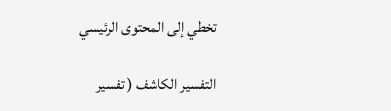تخطي إلى المحتوى الرئيسي

التفسير الكاشف ( تفسير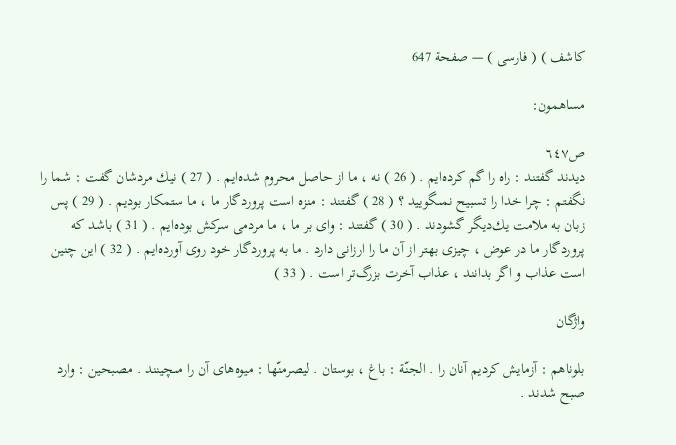كاشف ) ( فارسى ) — صفحة 647

مساهمون:

ص٦٤٧
ديدند گفتند : راه را گم كرده‌ايم . ( 26 ) نه ، ما از حاصل محروم شده‌ايم . ( 27 ) نيك مردشان گفت : شما را نگفتم : چرا خدا را تسبيح نمىگوييد ؟ ( 28 ) گفتند : منزه است پروردگار ما ، ما ستمكار بوديم . ( 29 ) پس زبان به ملامت يك‌ديگر گشودند . ( 30 ) گفتند : واى بر ما ، ما مردمى سركش بوده‌ايم . ( 31 ) باشد كه پروردگار ما در عوض ، چيزى بهتر از آن ما را ارزانى دارد . ما به پروردگار خود روى آورده‌ايم . ( 32 ) اين چنين است عذاب و اگر بدانند ، عذاب آخرت بزرگ‌تر است . ( 33 )

واژگان

بلوناهم : آزمايش كرديم آنان را . الجنّة : باغ ، بوستان . ليصرمنّها : ميوه‌هاى آن را مىچينند . مصبحين : وارد صبح شدند .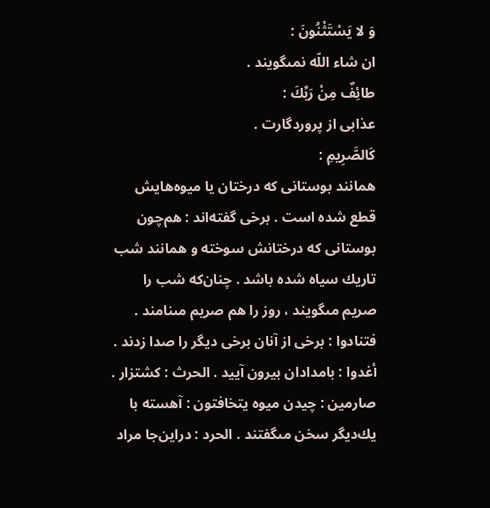وَ لا يَسْتَثْنُونَ :
ان شاء اللّه نمىگويند .
طائِفٌ مِنْ رَبِّكَ :
عذابى از پروردگارت .
كَالصَّرِيمِ :
همانند بوستانى كه درختان يا ميوه‌هايش قطع شده است . برخى گفته‌اند : هم‌چون بوستانى كه درختانش سوخته و همانند شب تاريك سياه شده باشد . چنان‌كه شب را صريم مىگويند ، روز را هم صريم مىنامند . فتنادوا : برخى از آنان برخى ديگر را صدا زدند . أغدوا : بامدادان بيرون آييد . الحرث : كشتزار . صارمين : چيدن ميوه يتخافتون : آهسته با يك‌ديگر سخن مىگفتند . الحرد : دراين‌جا مراد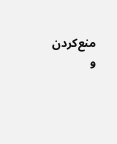منع‌كردن و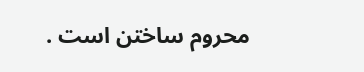محروم ساختن است .